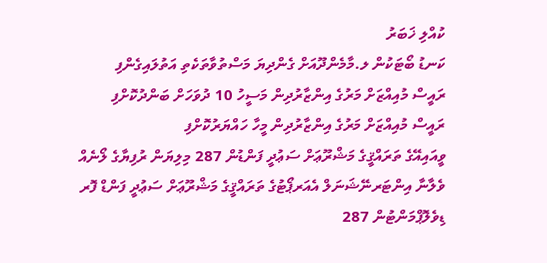ކުއްލި ޚަބަރު
ކަނޑު ބޯޓަކުން ލ.މާމެންދޫއަށް ގެންދިޔަ މަސްތުވާތަކެތި އަތުލައިގެންފި
ރައީސް މުއިއްޒަށް މަރުގެ އިންޒާރުދިން މަސީހު 10 ދުވަހަށް ބަންދުކޮށްފި
ރައީސް މުއިއްޒަށް މަރުގެ އިންޒާރުދިން މީހާ ހައްޔަރުކޮށްފި
ވީއައިއޭގެ ތަރައްޤީގެ މަޝްރޫޢަށް ސަޢުދީ ފަންޑުން 287 މިލިޔަން ރުފިޔާގެ ލޯނެއް
ވެލާނާ އިންޓަރނޭޝަނަލް އެއަރޕޯޓުގެ ތަރައްޤީގެ މަޝްރޫޢަށް ސަޢުދީ ފަންޑް ފޮރ ޑިވެލޮޕްމަންޓުން 287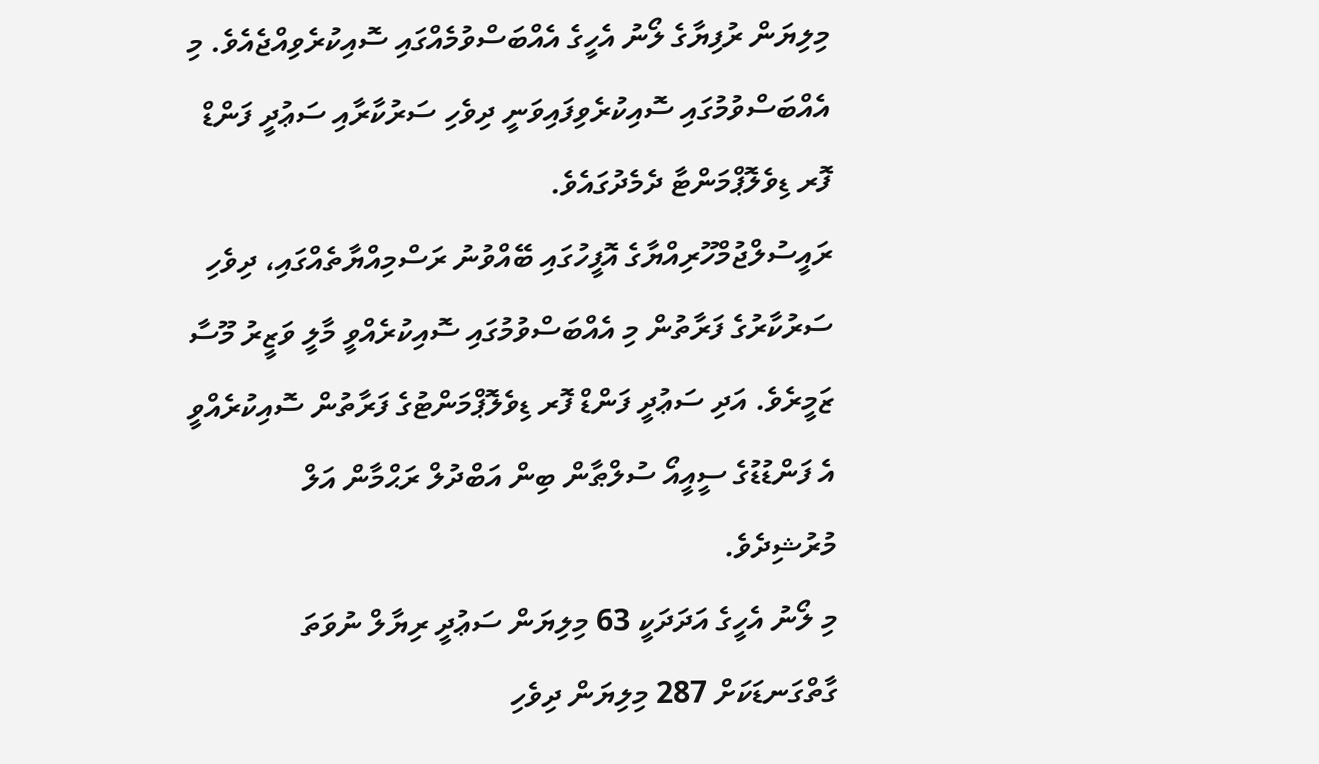މިލިޔަން ރުފިޔާގެ ލޯނު އެހީގެ އެއްބަސްވުމެއްގައި ސޮއިކުރެވިއްޖެއެވެ. މި އެއްބަސްވުމުގައި ސޮއިކުރެވިފައިވަނީ ދިވެހި ސަރުކާރާއި ސަޢުދީ ފަންޑް ފޮރ ޑިވެލޮޕްމަންޓާ ދެމެދުގައެވެ.
ރައީސުލްޖުމްހޫރިއްޔާގެ އޮފީހުގައި ބޭއްވުނު ރަސްމިއްޔާތެއްގައި، ދިވެހި ސަރުކާރުގެ ފަރާތުން މި އެއްބަސްވުމުގައި ސޮއިކުރެއްވީ މާލީ ވަޒީރު މޫސާ ޒަމީރެވެ. އަދި ސަޢުދީ ފަންޑް ފޮރ ޑިވެލޮޕްމަންޓުގެ ފަރާތުން ސޮއިކުރެއްވީ އެ ފަންޑުޑުގެ ސީއީއޯ ސުލްޠާން ބިން އަބްދުލް ރަޙްމާން އަލް މުރުޝިދެވެ.
މި ލޯނު އެހީގެ އަދަދަކީ 63 މިލިޔަން ސަޢުދީ ރިޔާލް ނުވަތަ ގާތްގަނޑަކަށް 287 މިލިޔަން ދިވެހި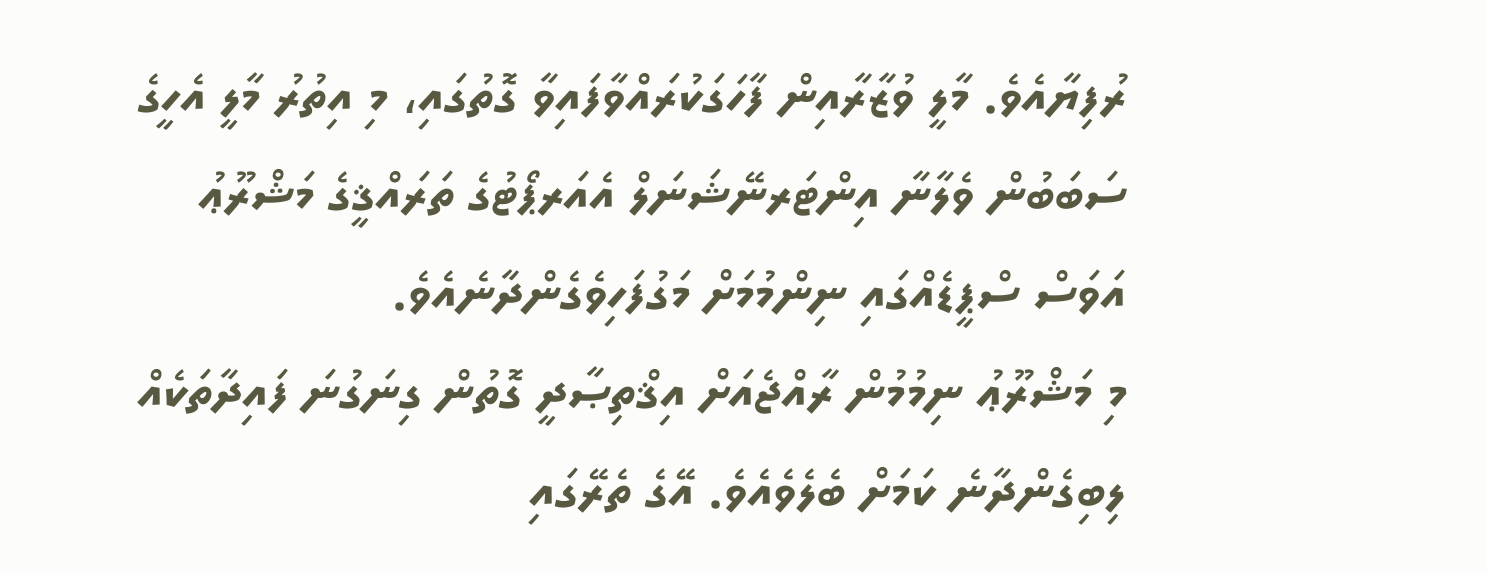ރުފިޔާއެވެ. މާލީ ވުޒާރާއިން ފާހަގަކުރައްވާފައިވާ ގޮތުގައި، މި އިތުރު މާލީ އެހީގެ ސަބަބުން ވެލާނާ އިންޓަރނޭޝަނަލް އެއަރޕޯޓުގެ ތަރައްޤީގެ މަޝްރޫޢު އަވަސް ސްޕީޑެއްގައި ނިންމުމަށް މަގުފަހިވެގެންދާނެއެވެ.
މި މަޝްރޫޢު ނިމުމުން ރާއްޖެއަށް އިޤްތިޞާދީ ގޮތުން ގިނަގުނަ ފައިދާތަކެއް ލިބިގެންދާނެ ކަމަށް ބެލެވެއެވެ. އޭގެ ތެރޭގައި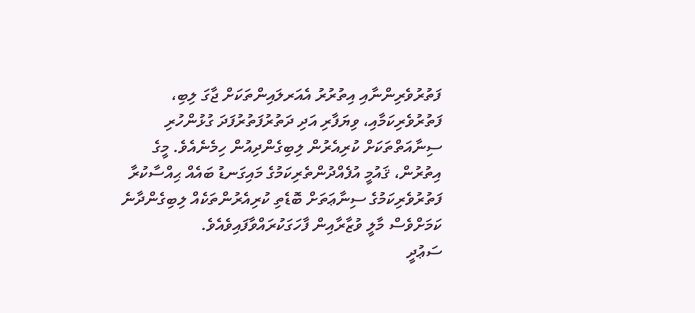ފަތުރުވެރިންނާއި އިތުރުރު އެއަރލައިންތަކަށް ޖާގަ ލިބި، ފަތުރުވެރިކަމާއި، ވިޔަފާރި އަދި ދަތުރުފަތުރުފަދަ ގުޅުންހުރި ސިނާއަތްތަކަށް ކުރިއެރުން ލިބިގެންދިއުން ހިމެނެއެވެ. މީގެ އިތުރުން، ޤައުމީ އުފެއްދުންތެރިކަމުގެ މައިގަނޑު ބައެއް ޙިއްސާކުރާ ފަތުރުވެރިކަމުގެ ސިނާޢަތަށް ބޮޑެތި ކުރިއެރުންތަކެއް ލިބިގެންދާނެ ކަމަށްވެސް މާލީ ވުޒާރާއިން ފާހަގަކުރައްވާފައިވެއެވެ.
ސަޢުދީ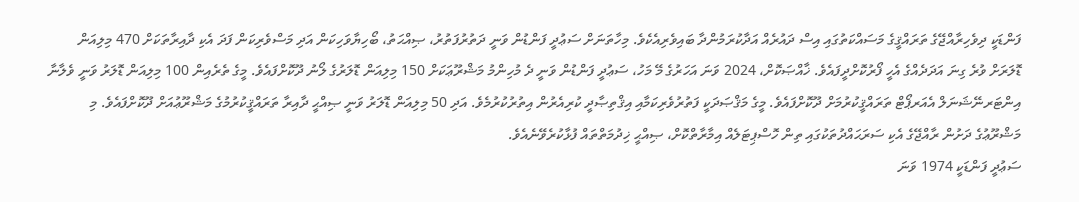ފަންޑަކީ ދިވެހިރާއްޖޭގެ ތަރައްޤީގެ މަސައްކަތުގައި އިސް ދައުރެއް އަދާކުރަމުންދާ ބައިވެރިއެކެވެ. މިހާތަނަށް ސަޢުދީ ފަންޑުން ވަނީ ދަތުރުފަތުރު، ޞިއްޙަތު، ބޯހިޔާވަހިކަން އަދި މަސްވެރިކަން ފަދަ އެކި ދާއިރާތަކަށް 470 މިލިއަން ޑޮލަރަށް ވުރެ ގިނަ އަދަދެއްގެ އެހީ ފޯރުކޮށްދީފައެވެ. ޚާއްޞަކޮށް، 2024 ވަނަ އަހަރުގެ މޭ މަހު، ސަޢުދީ ފަންޑުން ވަނީ ދެ މުހިންމު މަޝްރޫޢަކަށް 150 މިލިއަން ޑޮލަރުގެ ލޯނު ދޫކޮށްފައެވެ. މީގެ ތެރެއިން 100 މިލިއަން ޑޮލަރު ވަނީ ވެލާނާ އިންޓަރނޭޝަނަލް އެއަރޕޯޓް ތަރައްޤީކުރުމަށް ދޫކޮށްފައެވެ. މީގެ މަޤްޞަދަކީ ފަތުރުވެރިކަމާއި އިޤްތިޞާދީ ކުރިއެރުން އިތުރުކުރުމެވެ. އަދި 50 މިލިއަން ޑޮލަރު ވަނީ ޞިއްޙީ ދާއިރާ ތަރައްޤީކުރުމުގެ މަޝްރޫޢުއަށް ދޫކޮށްފައެވެ. މި މަޝްރޫޢުގެ ދަށުން ރާއްޖޭގެ އެކި ސަރަޙައްދުތަކުގައި ތިން ހޮސްޕިޓަލެއް އިމާރާތްކޮށް، ޞިއްޙީ ޚިދުމަތްތައް ފުޅާކުރެވޭނެއެވެ.
ސަޢުދީ ފަންޑަކީ 1974 ވަނަ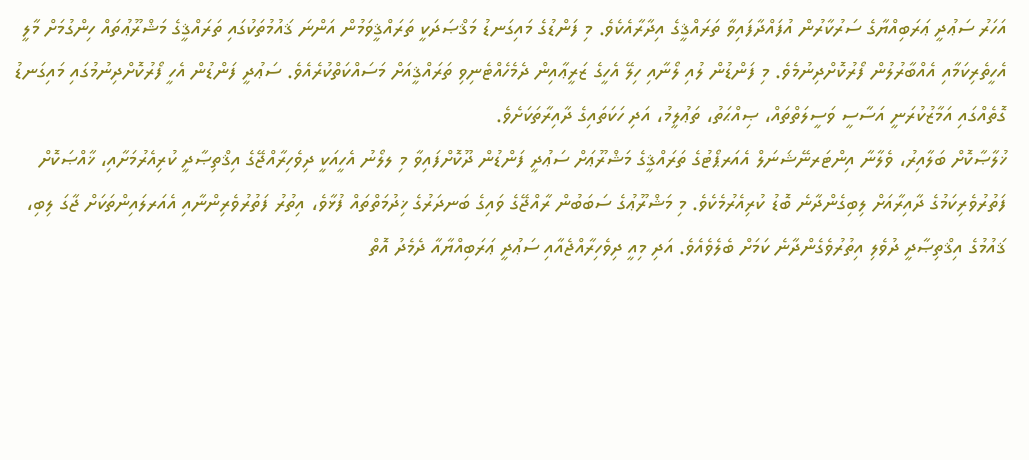އަހަރު ސަޢުދީ ޢަރަބިއްޔާގެ ސަރުކާރުން އުފައްދާފައިވާ ތަރައްޤީގެ އިދާރާއެކެވެ. މި ފަންޑުގެ މައިގަނޑު މަޤްޞަދަކީ ތަރައްޤީވަމުން އަންނަ ޤައުމުތަކުގައި ތަރައްޤީގެ މަޝްރޫޢުތައް ހިންގުމަށް މާލީ އެހީތެރިކަމާއި އެއްބާރުލުން ފޯރުކޮށްދިނުމެވެ. މި ފަންޑުން ލުއި ލޯނާއި ހިލޭ އެހީގެ ޒަރީޢާއިން ދެމެހެއްޓެނިވި ތަރައްޤީއަށް މަސައްކަތްކުރެއެވެ. ސަޢުދީ ފަންޑުން އެހީ ފޯރުކޮށްދިނުމުގައި މައިގަނޑު ގޮތެއްގައި އަމާޒުކުރަނީ އަސާސީ ވަސީލަތްތައް، ޞިއްޙަތު، ތަޢުލީމު، އަދި ހަކަތައިގެ ދާއިރާތަކަށެވެ.
ޚުލާޞާކޮށް ބަލާއިރު، ވެލާނާ އިންޓަރނޭޝަނަލް އެއަރޕޯޓުގެ ތަރައްޤީގެ މަޝްރޫޢަށް ސަޢުދީ ފަންޑުން ދޫކޮށްފައިވާ މި ލލޯނު އެހީއަކީ ދިވެހިރާއްޖޭގެ އިޤްތިޞާދީ ކުރިއެރުމަށާއި، ޚާއްޞަކޮށް ފަތުރުވެރިކަމުގެ ދާއިރާއަށް ލިބިގެންދާނެ ބޮޑު ކުރިއެރުމެކެވެ. މި މަޝްރޫޢުގެ ސަބަބުން ރާއްޖޭގެ ވައިގެ ބަނދަރުގެ ޚިދުމަތްތައް ފުޅާވެ، އިތުރު ފަތުރުވެރިންނާއި އެއަރލައިންތަކަށް ޖާގަ ލިބި، ޤައުމުގެ އިޤްތިޞާދީ ދުވެލި އިތުރުވެގެންދާނެ ކަމަށް ބެލެވެއެވެ. އަދި މިއީ ދިވެހިރާއްޖެއާއި ސަޢުދީ ޢަރަބިއްޔާއާ ދެމެދު އޮތް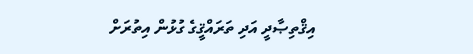އިޤްތިޞާދީ އަދި ތަރައްޤީގެ ގުޅުން އިތުރަށް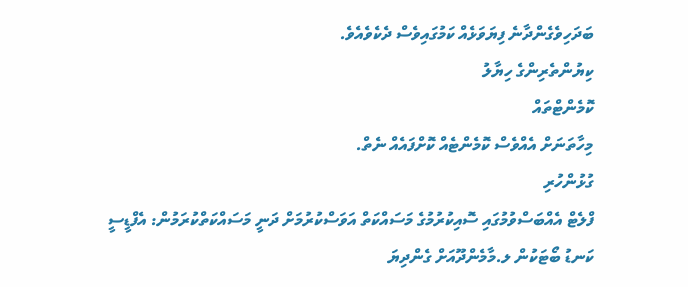ބަދަހިވެގެންދާނެ ފިޔަވަޅެއް ކަމުގައިވެސް ދެކެވެއެވެ.
ކިޔުންތެރިންގެ ހިޔާލު
ކޮމެންޓްތައް
މިހާތަނަށް އެއްވެސް ކޮމެންޓެއް ކޮށްފައެއް ނެތް.
ގުޅުންހުރި
ފްލެޓް އެއްބަސްވުމުގައި ސޮއިކުރުމުގެ މަސައްކަތް އަވަސްކުރުމަށް ދަނީ މަސައްކަތްކުރަމުން: އެފްޑީސީ
ކަނޑު ބޯޓަކުން ލ.މާމެންދޫއަށް ގެންދިޔަ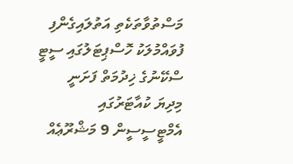މަސްތުވާތަކެތި އަތުލައިގެންފި
ފުވައްމުލަކު ހޮސްޕިޓަލުގައި ސީޓީ ސްކޭނުގެ ޚިދުމަތް ފަށަނީ
މިދިޔަ ކުއާޓަރުގައި އެމްޓީސީސީން 9 މަޝްރޫޢެއް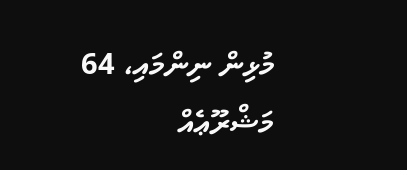މުޅިން ނިންމައި، 64 މަޝްރޫޢެއް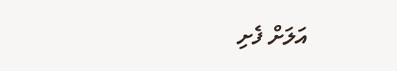އަލަށް ފެށި